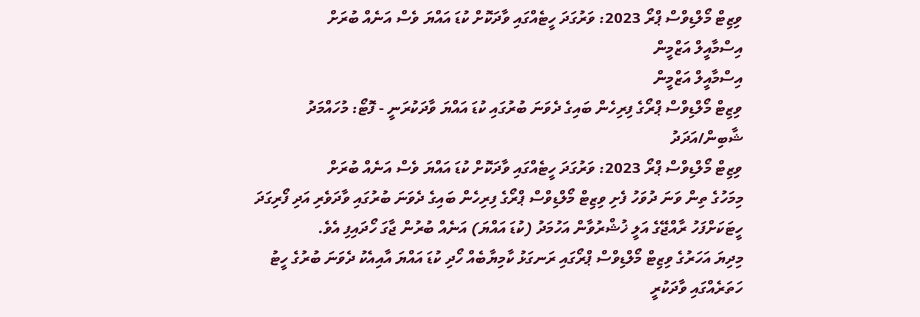ވިޒިޓް މޯލްޑިވްސް ޕްރޯ 2023: ވަރުގަދަ ހީޓެއްގައި ވާދަކޮށް ކުޑަ އައްޔަ ވެސް އަނެއް ބުރަށް
އިސްމާއީލް އަޒްމީން
އިސްމާއީލް އަޒްމީން
ވިޒިޓް މޯލްޑިވްސް ޕްރޯގެ ފިރިހެން ބައިގެ ދެވަނަ ބުރުގައި ކުޑަ އައްޔަ ވާދަކުރަނީ - ފޮޓޯ: މުހައްމަދު ޝާބިން/އަދަދު
ވިޒިޓް މޯލްޑިވްސް ޕްރޯ 2023: ވަރުގަދަ ހީޓެއްގައި ވާދަކޮށް ކުޑަ އައްޔަ ވެސް އަނެއް ބުރަށް
މިމަހުގެ ތިން ވަނަ ދުވަހު ފެށި ވިޒިޓް މޯލްޑިވްސް ޕްރޯގެ ފިރިހެން ބައިގެ ދެވަނަ ބުރުގައި ވާދަވެރި އަދި ފޯރިގަދަ ހީޓަކަށްފަހު ރާއްޖޭގެ އަލީ ޚުޝްރުވާން އަހުމަދު (ކުޑަ އައްޔަ) އަނެއް ބުރުން ޖާގަ ހޯދައިފި އެވެ.
މިދިޔަ އަހަރުގެ ވިޒިޓް މޯލްޑިވްސް ޕްރޯގައި ރަނގަޅު ކާމިޔާބެއް ހޯދި ކުޑަ އައްޔަ އާއިއެކު ދެވަނަ ބުރުގެ ހީޓު ހަތަރެއްގައި ވާދަކުރީ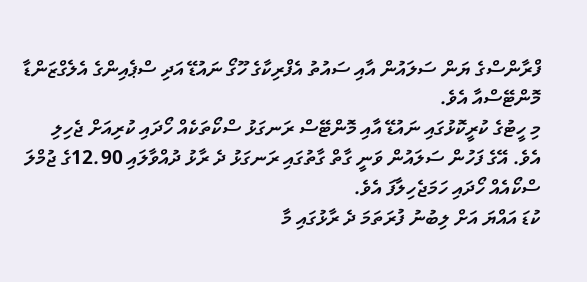ފްރާންސްގެ ޔަން ސަލައުން އާއި ސައުތު އެފްރިކާގެ ހޫގޯ ނައުޑޭ އަދި ސްޕެއިންގެ އެލެގްޒަންޑާ މޮންޓޭސްއާ އެވެ.
މި ހީޓުގެ ކުރީކޮޅުގައި ނައުޑޭ އާއި މޮންޓޭސް ރަނގަޅު ސްކޯތަކެއް ހޯދައި ކުރިއަށް ޖެހިލި އެވެ. އޭގެ ފަހުން ސަލައުން ވަނީ ގާތް ގާތުގައި ރަނގަޅު ދެ ރާޅު ދުއްވާލައި 12.90ގެ ޖުމްލަ ސްކޯއެއް ހޯދައި ހަމަޖެހިލާފަ އެވެ.
ކުޑަ އައްޔަ އަށް ލިބުނު ފުރަތަމަ ދެ ރާޅުގައި މާ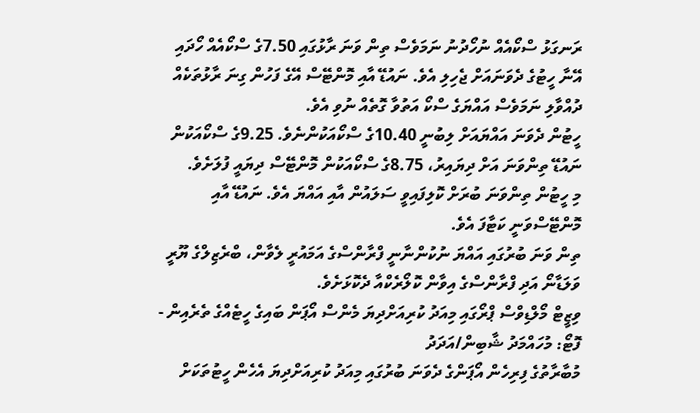ރަނގަޅު ސްކޯއެއް ނުހޯދުނު ނަމަވެސް ތިން ވަނަ ރާޅުގައި 7.50ގެ ސްކޯއެއް ހޯދައި އޭނާ ހީޓުގެ ދެވަނައަށް ޖެހިލި އެވެ. ނައުޑޭ އާއި މޮންޓޭސް އޭގެ ފަހުން ގިނަ ރާޅުތަކެއް ދުއްވާލި ނަމަވެސް އައްޔަގެ ސްކޯ އަތުވާ ގޮތެއް ނުވި އެވެ.
ހީޓުން ދެވަނަ އައްޔައަށް ލިބުނީ 10.40ގެ ސްކޯއަކުންނެވެ. 9.25ގެ ސްކޯއަކުން ނައުޑޭ ތިންވަނަ އަށް ދިޔައިރު، 8.75ގެ ސްކޯއަކުން މޮންޓޭސް ދިޔައީ ފުލަށެވެ.
މި ހީޓުން ތިންވަނަ ބުރަށް ކޮލިފައިވީ ސަލައުން އާއި އައްޔަ އެވެ. ނައުޑޭ އާއި މޮންޓޭސްވަނީ ކަޓާފަ އެވެ.
ތިން ވަނަ ބުރުގައި އައްޔަ ނުކުންނާނީ ފްރާންސްގެ އަމައުރީ ލެވާން، ބްރެޒިލްގެ ޔޫރީ ވަލަޑާނޯ އަދި ފްރާންސްގެ އިވާން ކޮލޯރެކްއާ ދެކޮޅަށެވެ.
ވިޒީޓް މޯލްޑިވްސް ޕްރޯގައި މިއަދު ކުރިއަށްދިޔަ މެންސް އޯޕަން ބައިގެ ހީޓެއްގެ ތެރެއިން - ފޮޓޯ: މުހައްމަދު ޝާބިން/އަދަދު
މުބާރާތުގެ ފިރިހެން އޯޕަންގެ ދެވަނަ ބުރުގައި މިއަދު ކުރިއަށްދިޔަ އެހެން ހީޓުތަކަށް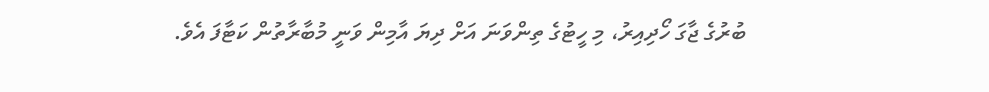ބުރުގެ ޖާގަ ހޯދިއިރު، މި ހީޓުގެ ތިންވަނަ އަށް ދިޔަ އާމިން ވަނީ މުބާރާތުން ކަޓާފަ އެވެ.